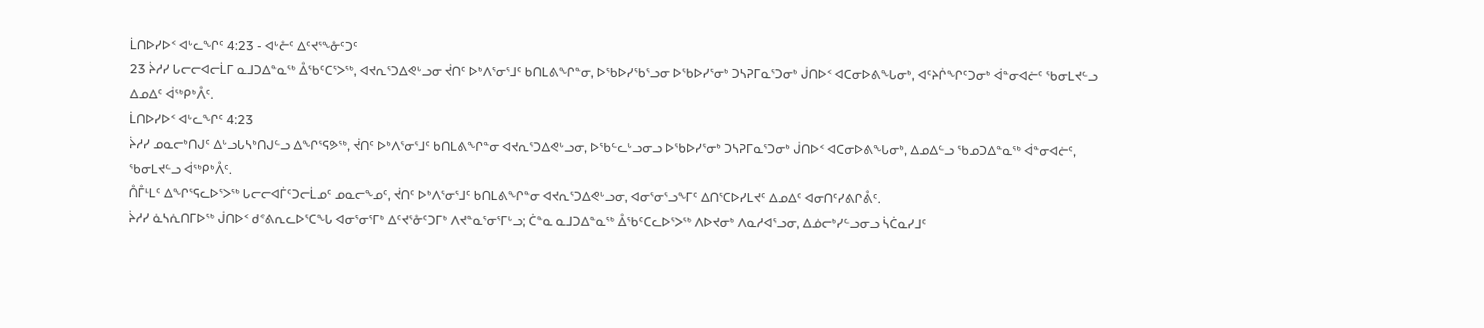ᒫᑎᐅᓯᐅᑉ ᐊᒡᓚᖏᑦ 4:23 - ᐊᒡᓔᑦ ᐃᑦᔪᕐᖕᓁᑦᑐᑦ
23 ᔩᓱᓯ ᒐᓕᓕᐊᓕᒫᒥ ᓇᒧᑐᐃᓐᓇᖅ ᐂᖃᑦᑕᕐᐳᖅ, ᐊᔪᕆᕐᑐᐃᕙᒡᓗᓂ ᔫᑎᑦ ᐅᒃᐱᕐᓂᕐᒧᑦ ᑲᑎᒪᕕᖏᓐᓂ, ᐅᖃᐅᓯᖃᕐᓗᓂ ᐅᖃᐅᓯᕐᓂᒃ ᑐᓴᕈᒥᓇᕐᑐᓂᒃ ᒎᑎᐅᑉ ᐊᑕᓂᐅᕕᖓᓂᒃ, ᐊᑦᔨᒌᖏᑦᑐᓂᒃ ᐋᓐᓂᐊᓖᑦ ᖃᓂᒪᔪᓪᓗ ᐃᓄᐃᑦ ᐋᖅᑭᒃᐰᑦ.
ᒫᑎᐅᓯᐅᑉ ᐊᒡᓚᖏᑦ 4:23
ᔩᓱᓯ ᓄᓇᓕᒃᑎᒍᑦ ᐃᒡᓗᒐᓴᒃᑎᒍᓪᓗ ᐃᖏᕐᕋᕗᖅ, ᔫᑎᑦ ᐅᒃᐱᕐᓂᕐᒧᑦ ᑲᑎᒪᕕᖏᓐᓂ ᐊᔪᕆᕐᑐᐃᕙᒡᓗᓂ, ᐅᖃᓪᓚᒡᓗᓂᓗ ᐅᖃᐅᓯᕐᓂᒃ ᑐᓴᕈᒥᓇᕐᑐᓂᒃ ᒎᑎᐅᑉ ᐊᑕᓂᐅᕕᖓᓂᒃ, ᐃᓄᐃᓪᓗ ᖃᓄᑐᐃᓐᓇᖅ ᐋᓐᓂᐊᓖᑦ, ᖃᓂᒪᔪᓪᓗ ᐋᖅᑭᒃᐰᑦ.
ᑍᒤᒻᒪᑦ ᐃᖏᕐᕋᓚᐅᕐᐳᖅ ᒐᓕᓕᐊᒦᑦᑐᓕᒫᓄᑦ ᓄᓇᓕᖕᓄᑦ, ᔫᑎᑦ ᐅᒃᐱᕐᓂᕐᒧᑦ ᑲᑎᒪᕕᖏᓐᓂ ᐊᔪᕆᕐᑐᐃᕙᒡᓗᓂ, ᐊᓂᕐᓂᕐᓗᖕᒥᑦ ᐃᑎᕐᑕᐅᓯᒪᔪᑦ ᐃᓄᐃᑦ ᐊᓂᑎᑦᓯᕕᒋᕔᑦ.
ᔩᓱᓯ ᓈᓴᕇᑎᒥᐅᖅ ᒎᑎᐅᑉ ᑯᕝᕕᕆᓚᐅᕐᑕᖓ ᐊᓂᕐᓂᕐᒥᒃ ᐃᑦᔪᕐᓁᑦᑐᒥᒃ ᐱᔪᓐᓇᕐᓂᕐᒥᒡᓗ; ᑖᓐᓇ ᓇᒧᑐᐃᓐᓇᖅ ᐂᖃᑦᑕᓚᐅᕐᐳᖅ ᐱᐅᔪᓂᒃ ᐱᓇᓱᐊᕐᓗᓂ, ᐃᓅᓕᒃᓯᓪᓗᓂᓗ ᓵᑖᓇᓯᒧᑦ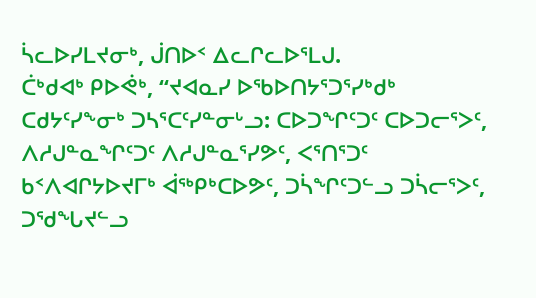ᓵᓚᐅᓯᒪᔪᓂᒃ, ᒎᑎᐅᑉ ᐃᓚᒋᓚᐅᕐᒪᒍ.
ᑖᒃᑯᐊᒃ ᑭᐅᕚᒃ, “ᔪᐊᓇᓯ ᐅᖃᐅᑎᔭᕐᑐᕐᓯᒃᑯᒃ ᑕᑯᔭᑦᓯᖕᓂᒃ ᑐᓴᕐᑕᑦᓯᓐᓂᒡᓗ: ᑕᐅᑐᖏᑦᑐᑦ ᑕᐅᑐᓕᕐᐳᑦ, ᐱᓱᒍᓐᓇᖏᑦᑐᑦ ᐱᓱᒍᓐᓇᕐᓯᕗᑦ, ᐸᕐᑎᕐᑐᑦ ᑲᑉᐱᐊᒋᔭᐅᔪᒥᒃ ᐋᖅᑭᒃᑕᐅᕗᑦ, ᑐᓵᖏᑦᑐᓪᓗ ᑐᓵᓕᕐᐳᑦ, ᑐᖁᖓᔪᓪᓗ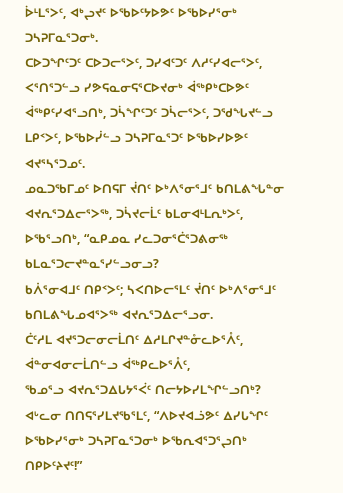ᐆᒻᒪᕐᐳᑦ, ᐊᒃᖢᔪᑦ ᐅᖃᐅᑦᔭᐅᕗᑦ ᐅᖃᐅᓯᕐᓂᒃ ᑐᓴᕈᒥᓇᕐᑐᓂᒃ.
ᑕᐅᑐᖏᑦᑐᑦ ᑕᐅᑐᓕᕐᐳᑦ, ᑐᓯᐊᑦᑐᑦ ᐱᓱᑦᓯᐊᓕᕐᐳᑦ, ᐸᕐᑎᕐᑐᓪᓗ ᓯᕗᕋᓇᓂᕋᕐᑕᐅᔪᓂᒃ ᐋᖅᑭᒃᑕᐅᕗᑦ ᐋᖅᑭᑦᓯᐊᕐᓗᑎᒃ, ᑐᓵᖏᑦᑐᑦ ᑐᓵᓕᕐᐳᑦ, ᑐᖁᖓᔪᓪᓗ ᒪᑭᑉᐳᑦ, ᐅᖃᐅᓰᓪᓗ ᑐᓴᕈᒥᓇᕐᑐᑦ ᐅᖃᐅᓯᐅᕗᑦ ᐊᔪᕐᓴᕐᑐᓄᑦ.
ᓄᓇᑐᖃᒥᓄᑦ ᐅᑎᕋᒥ ᔫᑎᑦ ᐅᒃᐱᕐᓂᕐᒧᑦ ᑲᑎᒪᕕᖓᓐᓂ ᐊᔪᕆᕐᑐᐃᓕᕐᐳᖅ, ᑐᓵᔪᓕᒫᑦ ᑲᒪᓂᐊᒻᒪᕆᒃᐳᑦ, ᐅᖃᕐᓗᑎᒃ, “ᓇᑭᓄᓇ ᓯᓚᑐᓂᕐᑖᕐᑐᕕᓂᖅ ᑲᒪᓇᕐᑐᓕᔪᓐᓇᕐᓯᓪᓗᓂᓗ?
ᑲᐲᕐᓂᐊᒧᑦ ᑎᑭᑉᐳᑦ; ᓴᐸᑎᐅᓕᕐᒪᑦ ᔫᑎᑦ ᐅᒃᐱᕐᓂᕐᒧᑦ ᑲᑎᒪᕕᖓᓄᐊᕐᐳᖅ ᐊᔪᕆᕐᑐᐃᓕᕐᓗᓂ.
ᑖᑦᓱᒪ ᐊᔪᕐᑐᓕᓂᓕᒫᑎᑦ ᐃᓱᒪᒋᔪᓐᓁᓚᐅᕐᐰᑦ, ᐋᓐᓂᐊᓂᓕᒫᑎᓪᓗ ᐋᖅᑭᓚᐅᕐᐰᑦ,
ᖃᓄᕐᓗ ᐊᔪᕆᕐᑐᐃᒐᔭᕐᐹᑦ ᑎᓕᔭᐅᓯᒪᖏᓪᓗᑎᒃ? ᐊᒡᓚᓂ ᑎᑎᕋᕐᓯᒪᔪᖃᕐᒪᑦ, “ᐱᐅᔪᐊᓘᕗᑦ ᐃᓯᒐᖏᑦ ᐅᖃᐅᓯᕐᓂᒃ ᑐᓴᕈᒥᓇᕐᑐᓂᒃ ᐅᖃᕆᐊᕐᑐᕐᖢᑎᒃ ᑎᑭᐅᑦᔨᔪᑦ!”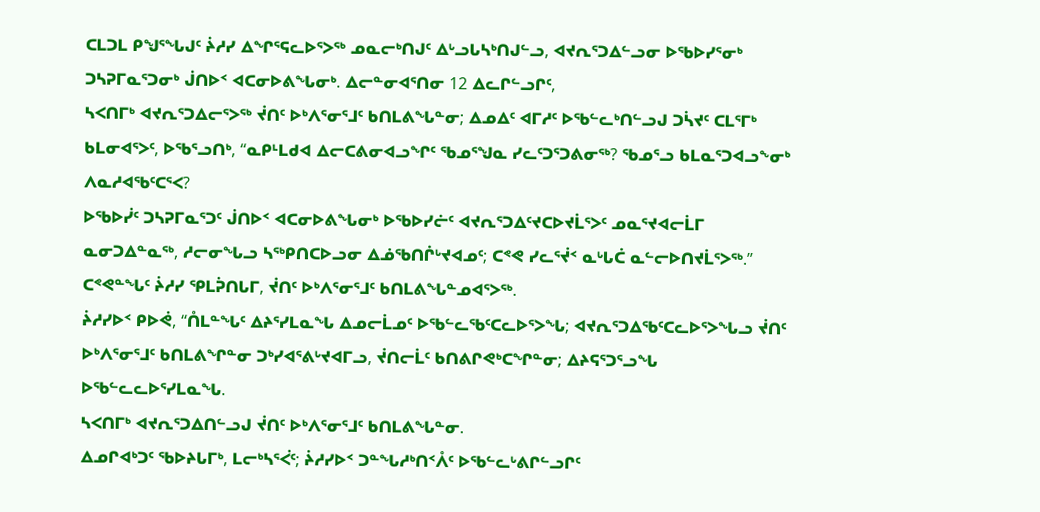ᑕᒪᑐᒪ ᑭᖑᕐᖓᒍᑦ ᔩᓱᓯ ᐃᖏᕐᕋᓚᐅᕐᐳᖅ ᓄᓇᓕᒃᑎᒍᑦ ᐃᒡᓗᒐᓴᒃᑎᒍᓪᓗ, ᐊᔪᕆᕐᑐᐃᓪᓗᓂ ᐅᖃᐅᓯᕐᓂᒃ ᑐᓴᕈᒥᓇᕐᑐᓂᒃ ᒎᑎᐅᑉ ᐊᑕᓂᐅᕕᖓᓂᒃ. ᐃᓕᓐᓂᐊᕐᑎᓂ 12 ᐃᓚᒋᓪᓗᒋᑦ,
ᓴᐸᑎᒥᒃ ᐊᔪᕆᕐᑐᐃᓕᕐᐳᖅ ᔫᑎᑦ ᐅᒃᐱᕐᓂᕐᒧᑦ ᑲᑎᒪᕕᖓᓐᓂ; ᐃᓄᐃᑦ ᐊᒥᓱᑦ ᐅᖃᓪᓚᒃᑎᓪᓗᒍ ᑐᓵᔪᑦ ᑕᒪᕐᒥᒃ ᑲᒪᓂᐊᕐᐳᑦ, ᐅᖃᕐᓗᑎᒃ, “ᓇᑭᒻᒪᑯᐊ ᐃᓕᑕᕕᓂᐊᓗᖏᑦ ᖃᓄᕐᖑᓇ ᓯᓚᑦᑐᕐᑐᕕᓂᖅ? ᖃᓄᕐᓗ ᑲᒪᓇᕐᑐᐊᓗᖕᓂᒃ ᐱᓇᓱᐊᖃᑦᑕᕐᐸ?
ᐅᖃᐅᓰᑦ ᑐᓴᕈᒥᓇᕐᑐᑦ ᒎᑎᐅᑉ ᐊᑕᓂᐅᕕᖓᓂᒃ ᐅᖃᐅᓯᓖᑦ ᐊᔪᕆᕐᑐᐃᑦᔪᑕᐅᔪᒫᕐᐳᑦ ᓄᓇᕐᔪᐊᓕᒫᒥ ᓇᓂᑐᐃᓐᓇᖅ, ᓱᓕᓂᖓᓗ ᓴᖅᑭᑎᑕᐅᓗᓂ ᐃᓅᖃᑎᒌᒡᔪᐊᓄᑦ; ᑕᕝᕙ ᓯᓚᕐᔫᑉ ᓇᒡᒐᑖ ᓇᓪᓕᐅᑎᔪᒫᕐᐳᖅ.”
ᑕᕝᕙᓐᖓᑦ ᔩᓱᓯ ᕿᒪᕉᑎᒐᒥ, ᔫᑎᑦ ᐅᒃᐱᕐᓂᕐᒧᑦ ᑲᑎᒪᕕᖓᓐᓄᐊᕐᐳᖅ.
ᔩᓱᓯᐅᑉ ᑭᐅᕚ, “ᑍᒪᓐᖓᑦ ᐃᔨᕐᓯᒪᓇᖓ ᐃᓄᓕᒫᓄᑦ ᐅᖃᓪᓚᖃᑦᑕᓚᐅᕐᐳᖓ; ᐊᔪᕆᕐᑐᐃᖃᑦᑕᓚᐅᕐᐳᖓᓗ ᔫᑎᑦ ᐅᒃᐱᕐᓂᕐᒧᑦ ᑲᑎᒪᕕᖏᓐᓂ ᑐᒃᓯᐊᕐᕕᒡᔪᐊᒥᓗ, ᔫᑎᓕᒫᑦ ᑲᑎᕕᒋᕙᒃᑕᖏᓐᓂ; ᐃᔨᕋᕐᑐᕐᓗᖓ ᐅᖃᓪᓚᓚᐅᕐᓯᒪᓇᖓ.
ᓴᐸᑎᒥᒃ ᐊᔪᕆᕐᑐᐃᑎᓪᓗᒍ ᔫᑎᑦ ᐅᒃᐱᕐᓂᕐᒧᑦ ᑲᑎᒪᕕᖓᓐᓂ.
ᐃᓄᒋᐊᒃᑐᑦ ᖃᐅᔨᒐᒥᒃ, ᒪᓕᒃᓴᕐᐹᑦ; ᔩᓱᓯᐅᑉ ᑐᓐᖓᓱᒃᑎᑉᐰᑦ ᐅᖃᓪᓚᒡᕕᒋᓪᓗᒋᑦ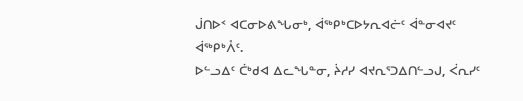ᒎᑎᐅᑉ ᐊᑕᓂᐅᕕᖓᓂᒃ, ᐋᖅᑭᒃᑕᐅᔭᕆᐊᓖᑦ ᐋᓐᓂᐊᔪᑦ ᐋᖅᑭᒃᐰᑦ.
ᐅᓪᓗᐃᑦ ᑖᒃᑯᐊ ᐃᓚᖓᓐᓂ, ᔩᓱᓯ ᐊᔪᕆᕐᑐᐃᑎᓪᓗᒍ, ᐹᕆᓯᑦ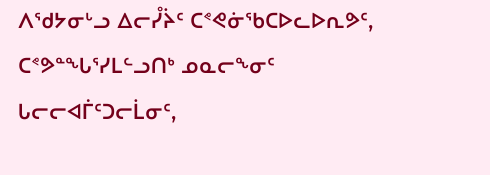ᐱᖁᔭᓂᒡᓗ ᐃᓕᓮᔩᑦ ᑕᕝᕙᓃᖃᑕᐅᓚᐅᕆᕗᑦ, ᑕᕝᕗᓐᖓᕐᓯᒪᓪᓗᑎᒃ ᓄᓇᓕᖕᓂᑦ ᒐᓕᓕᐊᒦᑦᑐᓕᒫᓂᑦ,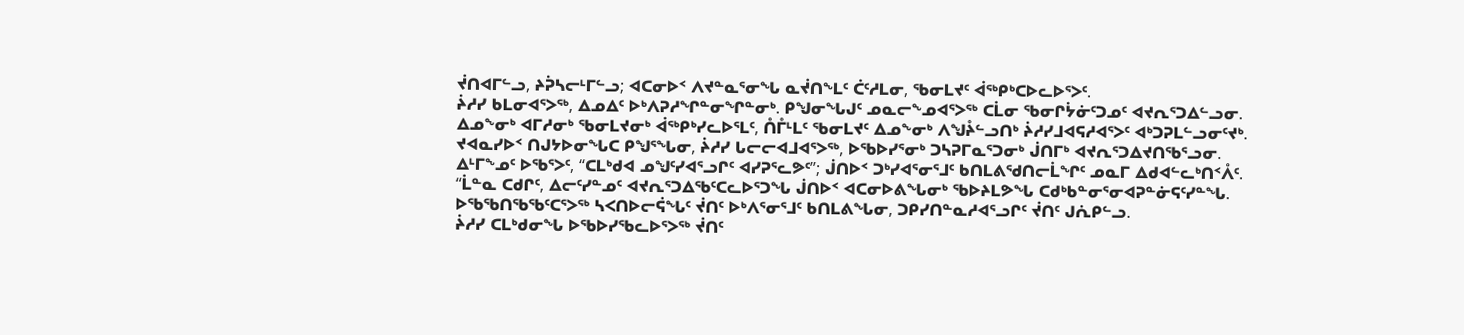ᔫᑎᐊᒥᓪᓗ, ᔨᕉᓴᓕᒻᒥᓪᓗ; ᐊᑕᓂᐅᑉ ᐱᔪᓐᓇᕐᓂᖓ ᓇᔫᑎᖕᒪᑦ ᑖᑦᓱᒪᓂ, ᖃᓂᒪᔪᑦ ᐋᖅᑭᒃᑕᐅᓚᐅᕐᐳᑦ.
ᔩᓱᓯ ᑲᒪᓂᐊᕐᐳᖅ, ᐃᓄᐃᑦ ᐅᒃᐱᕈᓱᖏᓐᓂᖏᓐᓂᒃ. ᑭᖑᓂᖓᒍᑦ ᓄᓇᓕᖕᓄᐊᕐᐳᖅ ᑕᒫᓂ ᖃᓂᒋᔮᓃᑦᑐᓄᑦ ᐊᔪᕆᕐᑐᐃᓪᓗᓂ.
ᐃᓄᖕᓂᒃ ᐊᒥᓱᓂᒃ ᖃᓂᒪᔪᓂᒃ ᐋᖅᑭᒃᓯᓚᐅᕐᒪᑦ, ᑍᒤᒻᒪᑦ ᖃᓂᒪᔪᑦ ᐃᓄᖕᓂᒃ ᐱᖑᔧᓪᓗᑎᒃ ᔩᓱᓯᒧᐊᕋᓱᐊᕐᐳᑦ ᐊᒃᑐᕈᒪᓪᓗᓂᑦᔪᒃ.
ᔪᐊᓇᓯᐅᑉ ᑎᒍᔭᐅᓂᖓᑕ ᑭᖑᕐᖓᓂ, ᔩᓱᓯ ᒐᓕᓕᐊᒧᐊᕐᐳᖅ, ᐅᖃᐅᓯᕐᓂᒃ ᑐᓴᕈᒥᓇᕐᑐᓂᒃ ᒎᑎᒥᒃ ᐊᔪᕆᕐᑐᐃᔪᑎᖃᕐᓗᓂ.
ᐃᒻᒥᖕᓄᑦ ᐅᖃᕐᐳᑦ, “ᑕᒪᒃᑯᐊ ᓄᖑᑦᓯᐊᕐᓗᒋᑦ ᐊᓯᕈᕐᓚᕗᑦ”; ᒎᑎᐅᑉ ᑐᒃᓯᐊᕐᓂᕐᒧᑦ ᑲᑎᒪᕕᖁᑎᓕᒫᖏᑦ ᓄᓇᒥ ᐃᑯᐊᓪᓚᒃᑎᑉᐰᑦ.
“ᒫᓐᓇ ᑕᑯᒋᑦ, ᐃᓕᑦᓯᓐᓄᑦ ᐊᔪᕆᕐᑐᐃᖃᑦᑕᓚᐅᕐᑐᖓ ᒎᑎᐅᑉ ᐊᑕᓂᐅᕕᖓᓂᒃ ᖃᐅᔨᒪᕗᖓ ᑕᑯᒃᑲᓐᓂᕐᓂᐊᕈᓐᓃᕋᑦᓯᓐᖓ.
ᐅᖃᖃᑎᖃᖃᑦᑕᕐᐳᖅ ᓴᐸᑎᐅᓕᕌᖓᑦ ᔫᑎᑦ ᐅᒃᐱᕐᓂᕐᒧᑦ ᑲᑎᒪᕕᖓᓂ, ᑐᑭᓯᑎᓐᓇᓱᐊᕐᓗᒋᑦ ᔫᑎᑦ ᒍᕇᑭᓪᓗ.
ᔩᓱᓯ ᑕᒪᒃᑯᓂᖓ ᐅᖃᐅᓯᖃᓚᐅᕐᐳᖅ ᔫᑎᑦ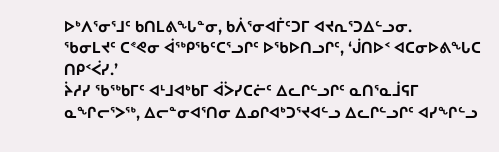ᐅᒃᐱᕐᓂᕐᒧᑦ ᑲᑎᒪᕕᖓᓐᓂ, ᑲᐲᕐᓂᐊᒦᑦᑐᒥ ᐊᔪᕆᕐᑐᐃᓪᓗᓂ.
ᖃᓂᒪᔪᑦ ᑕᕝᕙᓂ ᐋᖅᑭᖃᑦᑕᕐᓗᒋᑦ ᐅᖃᐅᑎᓗᒋᑦ, ‘ᒎᑎᐅᑉ ᐊᑕᓂᐅᕕᖓᑕ ᑎᑭᑉᐹᓯ.’
ᔩᓱᓯ ᖃᖅᑲᒥᑦ ᐊᒻᒧᐊᒃᑲᒥ ᐋᐴᓯᑕᓖᑦ ᐃᓚᒋᓪᓗᒋᑦ ᓇᑎᕐᓇᒨᕋᒥ ᓇᖏᓕᕐᐳᖅ, ᐃᓕᓐᓂᐊᕐᑎᓂ ᐃᓄᒋᐊᒃᑐᕐᔪᐊᓪᓗ ᐃᓚᒋᓪᓗᒋᑦ ᐊᓯᖏᓪᓗ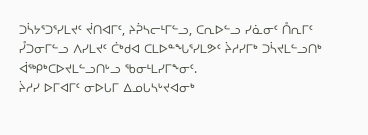ᑐᓵᔭᕐᑐᕐᓯᒪᔪᑦ ᔫᑎᐊᒥᑦ, ᔨᕉᓴᓕᒻᒥᓪᓗ, ᑕᕆᐅᓪᓗ ᓯᓈᓂᑦ ᑍᕆᒥᑦ ᓮᑐᓂᒥᓪᓗ ᐱᓯᒪᔪᑦ ᑖᒃᑯᐊ ᑕᒪᐅᓐᖓᕐᓯᒪᕗᑦ ᔩᓱᓯᒥᒃ ᑐᓵᔪᒪᓪᓗᑎᒃ ᐋᖅᑭᒃᑕᐅᔪᒪᓪᓗᑎᒡᓗ ᖃᓂᒻᒪᓯᒥᖕᓂᑦ.
ᔩᓱᓯ ᐅᒥᐊᒥᑦ ᓂᐅᒐᒥ ᐃᓄᒐᓴᒡᔪᐊᓂᒃ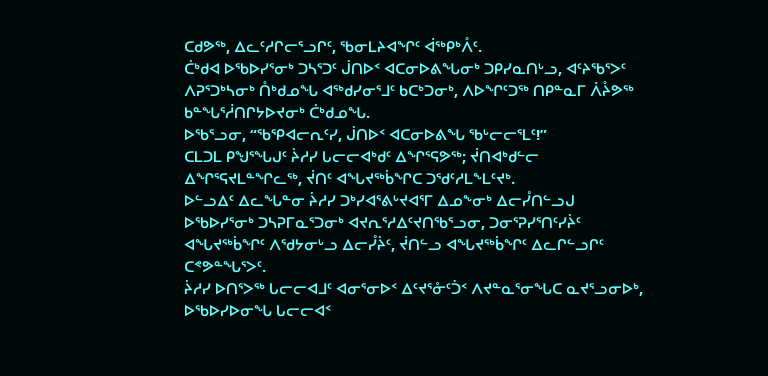ᑕᑯᕗᖅ, ᐃᓚᑦᓱᒋᓕᕐᓗᒋᑦ, ᖃᓂᒪᔨᐊᖏᑦ ᐋᖅᑭᒃᐰᑦ.
ᑖᒃᑯᐊ ᐅᖃᐅᓯᕐᓂᒃ ᑐᓴᕐᑐᑦ ᒎᑎᐅᑉ ᐊᑕᓂᐅᕕᖓᓂᒃ ᑐᑭᓯᓇᑎᒡᓗ, ᐊᑦᔨᖃᕐᐳᑦ ᐱᕈᕐᑐᒃᓴᓂᒃ ᑍᒃᑯᓄᖓ ᐊᖅᑯᓯᓂᕐᒧᑦ ᑲᑕᒃᑐᓂᒃ, ᐱᐅᖏᑦᑐᖅ ᑎᑭᓐᓇᒥ ᐲᔧᕗᖅ ᑲᓐᖓᕐᓲᑎᒋᔭᐅᔪᓂᒃ ᑖᒃᑯᓄᖓ.
ᐅᖃᕐᓗᓂ, “ᖃᕿᐊᓕᕆᑦᓯ, ᒎᑎᐅᑉ ᐊᑕᓂᐅᕕᖓ ᖃᒡᓕᓕᕐᒪᑦ!”
ᑕᒪᑐᒪ ᑭᖑᕐᖓᒍᑦ ᔩᓱᓯ ᒐᓕᓕᐊᒃᑯᑦ ᐃᖏᕐᕋᕗᖅ; ᔫᑎᐊᒃᑯᓪᓕ ᐃᖏᕐᕋᔪᒪᓐᖏᓚᖅ, ᔫᑎᑦ ᐊᖓᔪᖅᑳᖏᑕ ᑐᖁᑦᓱᒪᖕᒪᑦᔪᒃ.
ᐅᓪᓗᐃᑦ ᐃᓚᖓᓐᓂ ᔩᓱᓯ ᑐᒃᓯᐊᕐᕕᒡᔪᐊᕐᒥ ᐃᓄᖕᓂᒃ ᐃᓕᓮᑎᓪᓗᒍ ᐅᖃᐅᓯᕐᓂᒃ ᑐᓴᕈᒥᓇᕐᑐᓂᒃ ᐊᔪᕆᕐᓱᐃᑦᔪᑎᖃᕐᓗᓂ, ᑐᓂᕐᕈᓯᕐᑎᑦᓯᔩᑦ ᐊᖓᔪᖅᑳᖏᑦ ᐱᖁᔭᓂᒡᓗ ᐃᓕᓮᔩᑦ, ᔫᑎᓪᓗ ᐊᖓᔪᖅᑳᖏᑦ ᐃᓚᒋᓪᓗᒋᑦ ᑕᕝᕗᓐᖓᕐᐳᑦ.
ᔩᓱᓯ ᐅᑎᕐᐳᖅ ᒐᓕᓕᐊᒧᑦ ᐊᓂᕐᓂᐅᑉ ᐃᑦᔪᕐᓁᑦᑑᑉ ᐱᔪᓐᓇᕐᓂᖓᑕ ᓇᔪᕐᓗᓂᐅᒃ, ᐅᖃᐅᓯᐅᓂᖓ ᒐᓕᓕᐊᑉ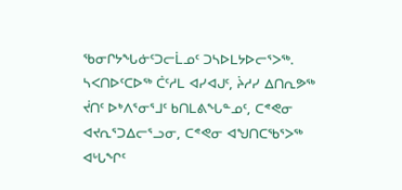ᖃᓂᒋᔭᖓᓃᑦᑐᓕᒫᓄᑦ ᑐᓴᐅᒪᔭᐅᓕᕐᐳᖅ.
ᓴᐸᑎᐅᑦᑕᐅᖅ ᑖᑦᓱᒪ ᐊᓯᐊᒍᑦ, ᔩᓱᓯ ᐃᑎᕆᕗᖅ ᔫᑎᑦ ᐅᒃᐱᕐᓂᕐᒧᑦ ᑲᑎᒪᕕᖓᓐᓄᑦ, ᑕᕝᕙᓂ ᐊᔪᕆᕐᑐᐃᓕᕐᓗᓂ, ᑕᕝᕙᓂ ᐊᖑᑎᑕᖃᕐᐳᖅ ᐊᒡᒐᖏᑦ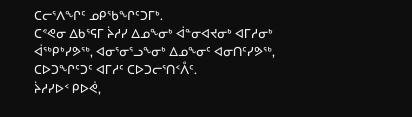ᑕᓕᕐᐱᖏᑦ ᓄᑭᖃᖏᑦᑐᒥᒃ.
ᑕᕝᕙᓂ ᐃᑲᕐᕋᒥ ᔩᓱᓯ ᐃᓄᖕᓂᒃ ᐋᓐᓂᐊᔪᓂᒃ ᐊᒥᓱᓂᒃ ᐋᖅᑭᒃᓯᕗᖅ, ᐊᓂᕐᓂᕐᓗᖕᓂᒃ ᐃᓄᖕᓂᑦ ᐊᓂᑎᑦᓯᕗᖅ, ᑕᐅᑐᖏᑦᑐᑦ ᐊᒥᓱᑦ ᑕᐅᑐᓕᕐᑎᑉᐰᑦ.
ᔩᓱᓯᐅᑉ ᑭᐅᕚ,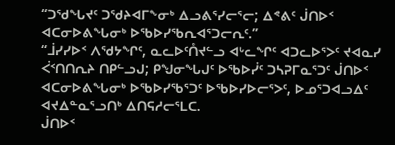“ᑐᖁᖓᔪᑦ ᑐᖁᔨᐊᒥᖕᓂᒃ ᐃᓗᕕᕐᓯᓕᕐᓕ; ᐃᕝᕕᑦ ᒎᑎᐅᑉ ᐊᑕᓂᐅᕕᖓᓂᒃ ᐅᖃᐅᓯᖃᕆᐊᕐᑐᓕᕆᑦ.”
“ᒨᓯᓯᐅᑉ ᐱᖁᔭᖏᑦ, ᓇᓚᐅᑦᑍᔪᓪᓗ ᐊᒡᓚᖏᑦ ᐊᑐᓚᐅᕐᐳᑦ ᔪᐊᓇᓯ ᐹᑉᑎᑎᕆᔨ ᑎᑭᓪᓗᒍ; ᑭᖑᓂᖓᒍᑦ ᐅᖃᐅᓰᑦ ᑐᓴᕈᒥᓇᕐᑐᑦ ᒎᑎᐅᑉ ᐊᑕᓂᐅᕕᖓᓂᒃ ᐅᖃᐅᓯᖃᕐᑐᑦ ᐅᖃᐅᓯᐅᓕᕐᐳᑦ, ᐅᓄᕐᑐᐊᓗᐃᑦ ᐊᔪᐃᓐᓇᕐᓗᑎᒃ ᐃᑎᕋᓱᓕᕐᒪᑕ.
ᒎᑎᐅᑉ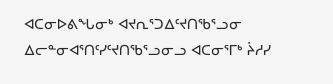ᐊᑕᓂᐅᕕᖓᓂᒃ ᐊᔪᕆᕐᑐᐃᑦᔪᑎᖃᕐᓗᓂ ᐃᓕᓐᓂᐊᕐᑎᑦᓯᑦᔪᑎᖃᕐᓗᓂᓗ ᐊᑕᓂᕐᒥᒃ ᔩᓱᓯ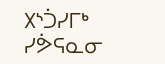᙭ᔅᑑᓯᒥᒃ ᓯᕘᕋᓇᓂ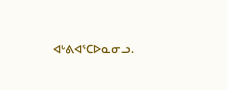ᐊᒡᕕᐊᕐᑕᐅᓇᓂᓗ.